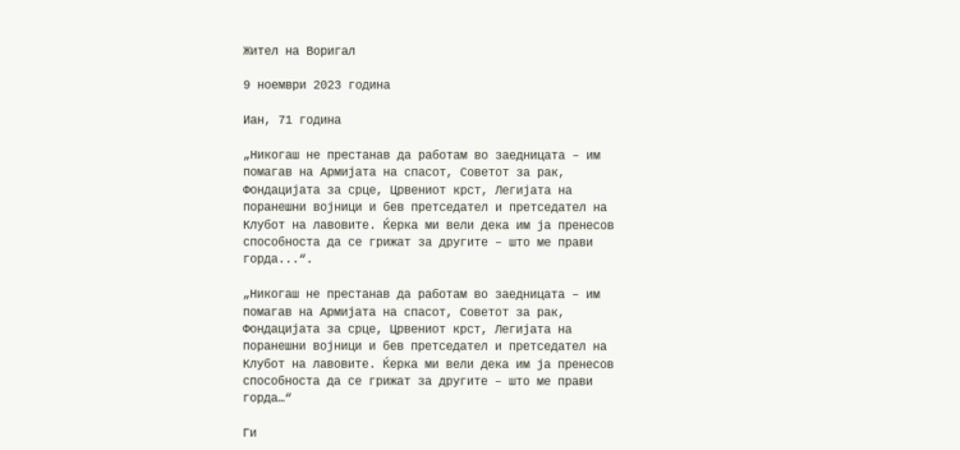Жител на Воригал

9 ноември 2023 година

Иан, 71 година

„Никогаш не престанав да работам во заедницата – им помагав на Армијата на спасот, Советот за рак, Фондацијата за срце, Црвениот крст, Легијата на поранешни војници и бев претседател и претседател на Клубот на лавовите. Ќерка ми вели дека им ја пренесов способноста да се грижат за другите – што ме прави горда...“.

„Никогаш не престанав да работам во заедницата – им помагав на Армијата на спасот, Советот за рак, Фондацијата за срце, Црвениот крст, Легијата на поранешни војници и бев претседател и претседател на Клубот на лавовите. Ќерка ми вели дека им ја пренесов способноста да се грижат за другите – што ме прави горда…“

Ги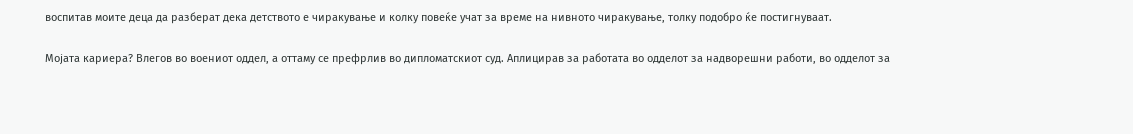воспитав моите деца да разберат дека детството е чиракување и колку повеќе учат за време на нивното чиракување, толку подобро ќе постигнуваат.

Мојата кариера? Влегов во воениот оддел, а оттаму се префрлив во дипломатскиот суд. Аплицирав за работата во одделот за надворешни работи, во одделот за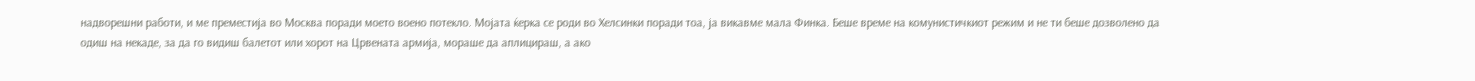надворешни работи, и ме преместија во Москва поради моето воено потекло. Мојата ќерка се роди во Хелсинки поради тоа, ја викавме мала Финка. Беше време на комунистичкиот режим и не ти беше дозволено да одиш на некаде, за да го видиш балетот или хорот на Црвената армија, мораше да аплицираш, а ако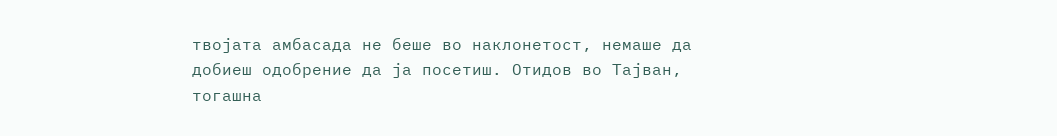твојата амбасада не беше во наклонетост, немаше да добиеш одобрение да ја посетиш. Отидов во Тајван, тогашна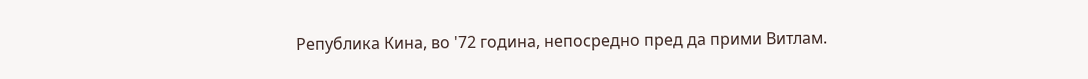Република Кина, во '72 година, непосредно пред да прими Витлам.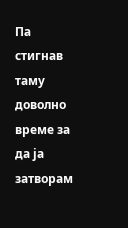Па стигнав таму доволно време за да ја затворам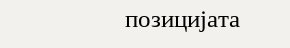позицијата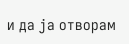и да ја отворам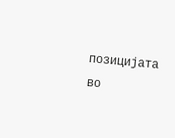позицијата во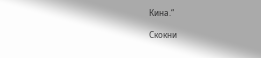Кина.“

Скокни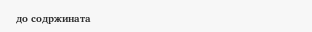до содржината